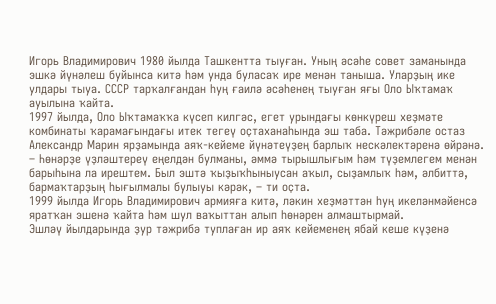Игорь Владимирович 1980 йылда Ташкентта тыуған. Уның әсәһе совет заманында эшкә йүнәлеш буйынса китә һәм унда буласаҡ ире менән таныша. Уларҙың ике улдары тыуа. СССР тарҡалғандан һуң ғаилә әсәһенең тыуған яғы Оло Ыҡтамаҡ ауылына ҡайта.
1997 йылда, Оло Ыҡтамаҡҡа күсеп килгәс, егет урындағы көнкүреш хеҙмәте комбинаты ҡарамағындағы итек тегеү оҫтаханаһында эш таба. Тәжрибәле остаз Александр Марин ярҙамында аяҡ-кейеме йүнәтеүҙең барлыҡ нескәлектәренә өйрәнә.
– Һөнәрҙе үҙләштереү еңелдән булманы, әммә тырышлығым һәм түҙемлегем менән барыһына ла ирештем. Был эштә ҡыҙыҡһыныусан аҡыл, сыҙамлыҡ һәм, әлбиттә, бармаҡтарҙың һығылмалы булыуы кәрәк, – ти оҫта.
1999 йылда Игорь Владимирович армияға китә, ләкин хеҙмәттән һуң икеләнмәйенсә яратҡан эшенә ҡайта һәм шул ваҡыттан алып һөнәрен алмаштырмай.
Эшләү йылдарында ҙур тәжрибә туплаған ир аяҡ кейеменең ябай кеше күҙенә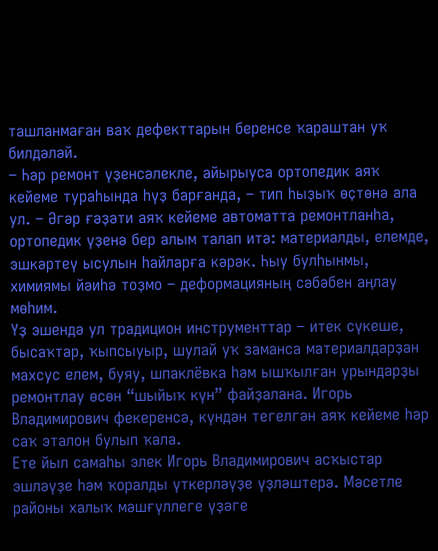ташланмаған ваҡ дефекттарын беренсе ҡараштан уҡ билдәләй.
– Һәр ремонт үҙенсәлекле, айырыуса ортопедик аяҡ кейеме тураһында һүҙ барғанда, – тип һыҙыҡ өҫтөнә ала ул. – Әгәр ғәҙәти аяҡ кейеме автоматта ремонтланһа, ортопедик үҙенә бер алым талап итә: материалды, елемде, эшкәртеү ысулын һайларға кәрәк. Һыу булһынмы, химиямы йәиһә тоҙмо – деформацияның сәбәбен аңлау мөһим.
Үҙ эшендә ул традицион инструменттар – итек сүкеше, бысаҡтар, ҡыпсыуыр, шулай уҡ заманса материалдарҙан махсус елем, буяу, шпаклёвка һәм ышҡылған урындарҙы ремонтлау өсөн “шыйыҡ күн” файҙалана. Игорь Владимирович фекеренсә, күндән тегелгән аяҡ кейеме һәр саҡ эталон булып ҡала.
Ете йыл самаһы элек Игорь Владимирович асҡыстар эшләүҙе һәм ҡоралды үткерләүҙе үҙләштерә. Мәсетле районы халыҡ мәшғүллеге үҙәге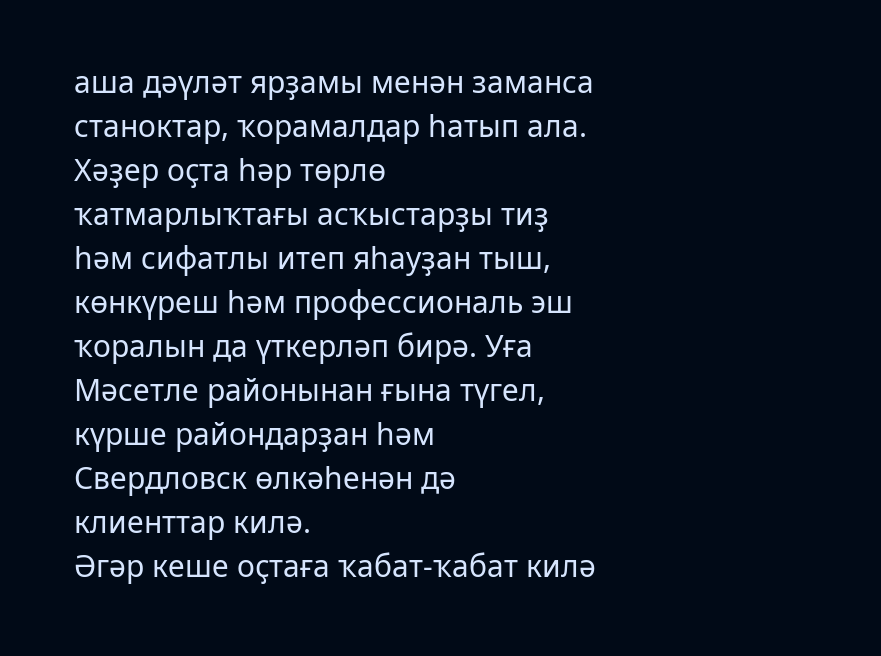аша дәүләт ярҙамы менән заманса станоктар, ҡорамалдар һатып ала. Хәҙер оҫта һәр төрлө ҡатмарлыҡтағы асҡыстарҙы тиҙ һәм сифатлы итеп яһауҙан тыш, көнкүреш һәм профессиональ эш ҡоралын да үткерләп бирә. Уға Мәсетле районынан ғына түгел, күрше райондарҙан һәм Свердловск өлкәһенән дә клиенттар килә.
Әгәр кеше оҫтаға ҡабат-ҡабат килә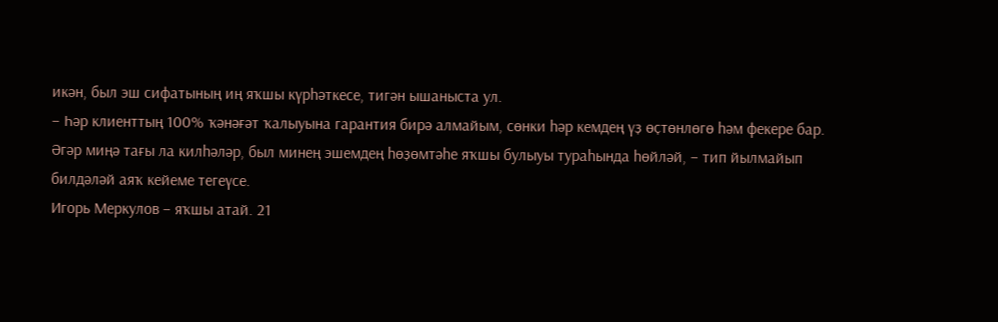икән, был эш сифатының иң яҡшы күрһәткесе, тигән ышаныста ул.
– Һәр клиенттың 100% ҡәнәғәт ҡалыуына гарантия бирә алмайым, сөнки һәр кемдең үҙ өҫтөнлөгө һәм фекере бар. Әгәр миңә тағы ла килһәләр, был минең эшемдең һөҙөмтәһе яҡшы булыуы тураһында һөйләй, – тип йылмайып билдәләй аяҡ кейеме тегеүсе.
Игорь Меркулов – яҡшы атай. 21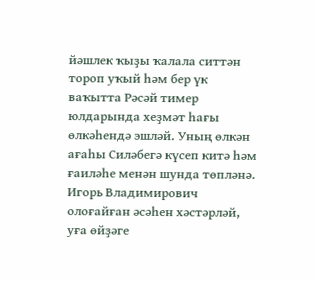йәшлек ҡыҙы ҡалала ситтән тороп уҡый һәм бер үк ваҡытта Рәсәй тимер юлдарында хеҙмәт һағы өлкәһендә эшләй. Уның өлкән ағаһы Силәбегә күсеп китә һәм ғаиләһе менән шунда төпләнә. Игорь Владимирович олоғайған әсәһен хәстәрләй, уға өйҙәге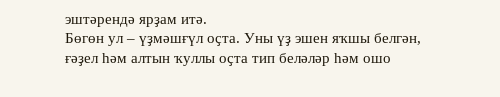эштәрендә ярҙам итә.
Бөгөн ул – үҙмәшғүл оҫта. Уны үҙ эшен яҡшы белгән, ғәҙел һәм алтын ҡуллы оҫта тип беләләр һәм ошо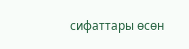сифаттары өсөн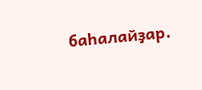баһалайҙар.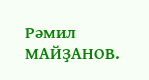Рәмил МАЙҘАНОВ.